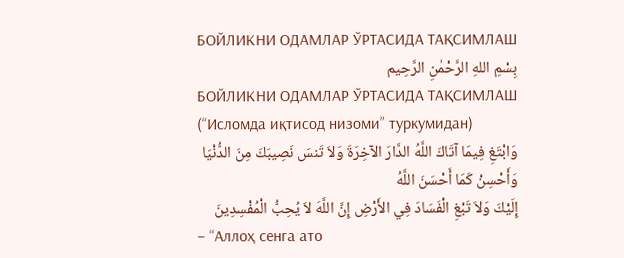БОЙЛИКНИ ОДАМЛАР ЎРТАСИДА ТАҚСИМЛАШ
بِسْمِ اللهِ الرَّحْمٰنِ الرَّحِيم
БОЙЛИКНИ ОДАМЛАР ЎРТАСИДА ТАҚСИМЛАШ
(“Исломда иқтисод низоми” туркумидан)
وَابْتَغِ فِيمَا آتَاكَ اللَّهُ الدَّارَ الآخِرَةَ وَلاَ تَنسَ نَصِيبَكَ مِنَ الدُّنْيَا وَأَحْسِنْ كَمَا أَحْسَنَ اللَّهُ
إِلَيْكَ وَلاَ تَبْغِ الْفَسَادَ فِي الأَرْضِ إِنَّ اللَّهَ لاَ يُحِبُّ الْمُفْسِدِينَ
– “Аллоҳ сенга ато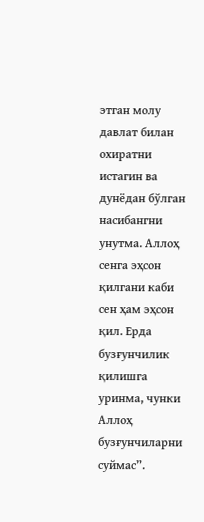этган молу давлат билан охиратни истагин ва дунёдан бўлган насибангни унутма. Аллоҳ сенга эҳсон қилгани каби сен ҳам эҳсон қил. Ерда бузғунчилик қилишга уринма, чунки Аллоҳ бузғунчиларни суймас”.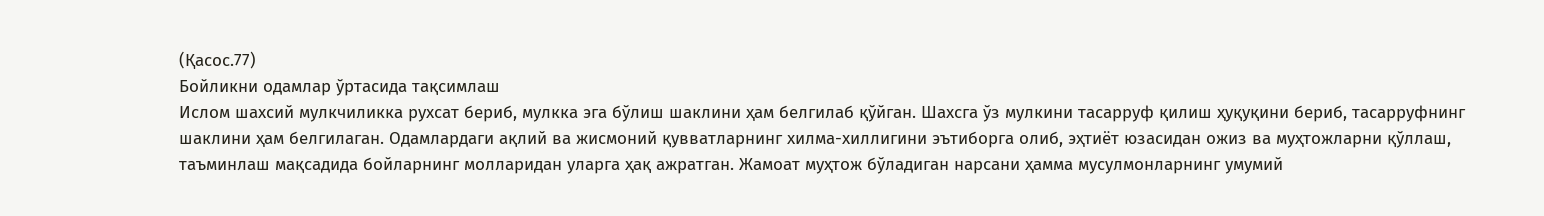(Қасос.77)
Бойликни одамлар ўртасида тақсимлаш
Ислом шахсий мулкчиликка рухсат бериб, мулкка эга бўлиш шаклини ҳам белгилаб қўйган. Шахсга ўз мулкини тасарруф қилиш ҳуқуқини бериб, тасарруфнинг шаклини ҳам белгилаган. Одамлардаги ақлий ва жисмоний қувватларнинг хилма-хиллигини эътиборга олиб, эҳтиёт юзасидан ожиз ва муҳтожларни қўллаш, таъминлаш мақсадида бойларнинг молларидан уларга ҳақ ажратган. Жамоат муҳтож бўладиган нарсани ҳамма мусулмонларнинг умумий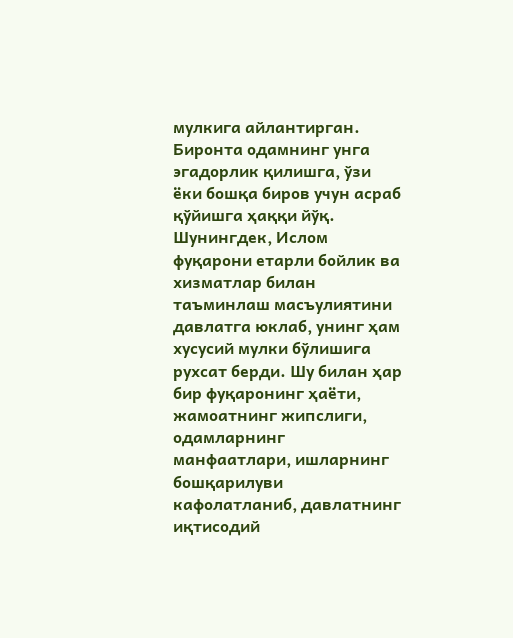мулкига айлантирган. Биронта одамнинг унга эгадорлик қилишга, ўзи ёки бошқа биров учун асраб қўйишга ҳаққи йўқ.
Шунингдек, Ислом фуқарони етарли бойлик ва хизматлар билан таъминлаш масъулиятини давлатга юклаб, унинг ҳам хусусий мулки бўлишига рухсат берди. Шу билан ҳар бир фуқаронинг ҳаёти, жамоатнинг жипслиги, одамларнинг манфаатлари, ишларнинг бошқарилуви кафолатланиб, давлатнинг иқтисодий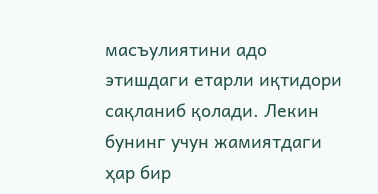масъулиятини адо этишдаги етарли иқтидори сақланиб қолади. Лекин бунинг учун жамиятдаги ҳар бир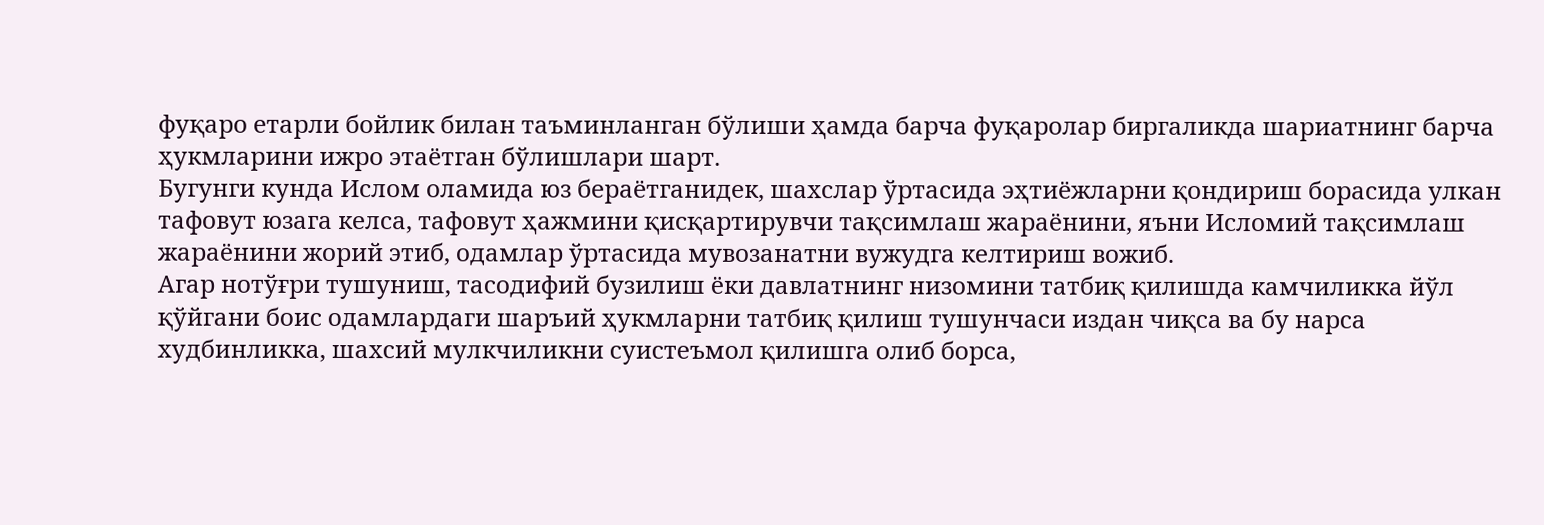фуқаро етарли бойлик билан таъминланган бўлиши ҳамда барча фуқаролар биргаликда шариатнинг барча ҳукмларини ижро этаётган бўлишлари шарт.
Бугунги кунда Ислом оламида юз бераётганидек, шахслар ўртасида эҳтиёжларни қондириш борасида улкан тафовут юзага келса, тафовут ҳажмини қисқартирувчи тақсимлаш жараёнини, яъни Исломий тақсимлаш жараёнини жорий этиб, одамлар ўртасида мувозанатни вужудга келтириш вожиб.
Агар нотўғри тушуниш, тасодифий бузилиш ёки давлатнинг низомини татбиқ қилишда камчиликка йўл қўйгани боис одамлардаги шаръий ҳукмларни татбиқ қилиш тушунчаси издан чиқса ва бу нарса худбинликка, шахсий мулкчиликни суистеъмол қилишга олиб борса,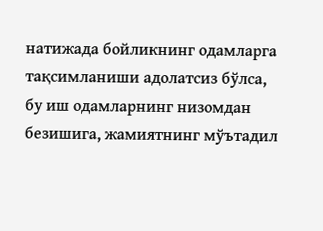натижада бойликнинг одамларга тақсимланиши адолатсиз бўлса, бу иш одамларнинг низомдан безишига, жамиятнинг мўътадил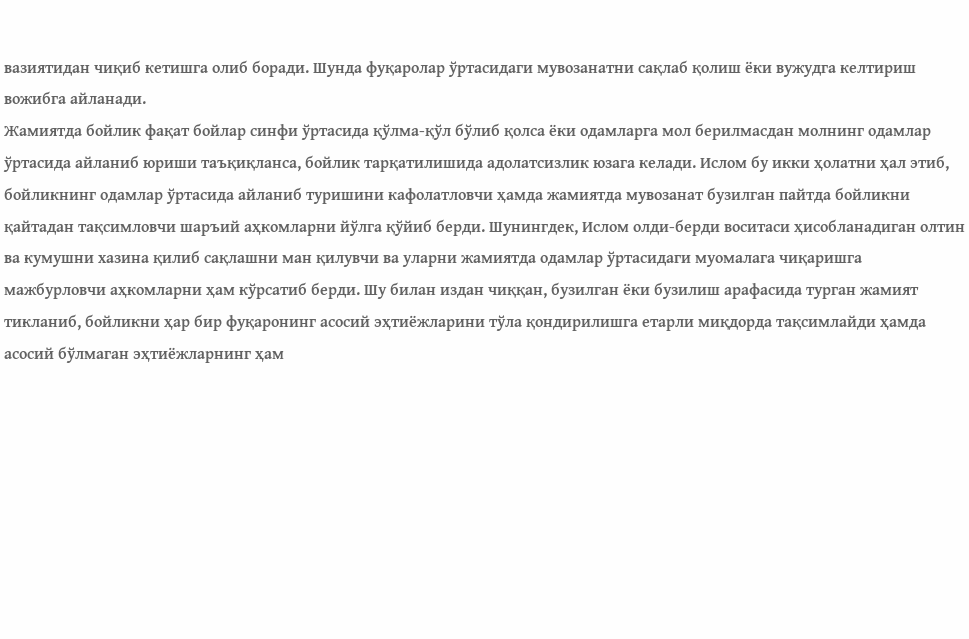вазиятидан чиқиб кетишга олиб боради. Шунда фуқаролар ўртасидаги мувозанатни сақлаб қолиш ёки вужудга келтириш вожибга айланади.
Жамиятда бойлик фақат бойлар синфи ўртасида қўлма-қўл бўлиб қолса ёки одамларга мол берилмасдан молнинг одамлар ўртасида айланиб юриши таъқиқланса, бойлик тарқатилишида адолатсизлик юзага келади. Ислом бу икки ҳолатни ҳал этиб, бойликнинг одамлар ўртасида айланиб туришини кафолатловчи ҳамда жамиятда мувозанат бузилган пайтда бойликни қайтадан тақсимловчи шаръий аҳкомларни йўлга қўйиб берди. Шунингдек, Ислом олди-берди воситаси ҳисобланадиган олтин ва кумушни хазина қилиб сақлашни ман қилувчи ва уларни жамиятда одамлар ўртасидаги муомалага чиқаришга мажбурловчи аҳкомларни ҳам кўрсатиб берди. Шу билан издан чиққан, бузилган ёки бузилиш арафасида турган жамият тикланиб, бойликни ҳар бир фуқаронинг асосий эҳтиёжларини тўла қондирилишга етарли миқдорда тақсимлайди ҳамда асосий бўлмаган эҳтиёжларнинг ҳам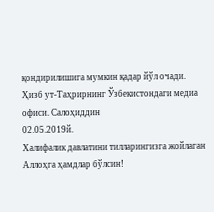қондирилишига мумкин қадар йўл очади.
Ҳизб ут-Таҳрирнинг Ўзбекистондаги медиа офиси. Салоҳиддин
02.05.2019й.
Халифалик давлатини тилларингизга жойлаган Аллоҳга ҳамдлар бўлсин!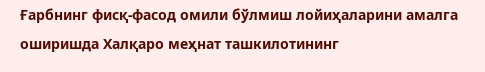Ғарбнинг фисқ-фасод омили бўлмиш лойиҳаларини амалга оширишда Халқаро меҳнат ташкилотининг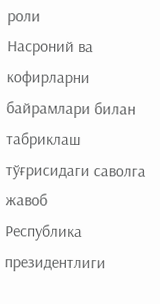роли
Насроний ва кофирларни байрамлари билан табриклаш тўғрисидаги саволга жавоб
Республика президентлиги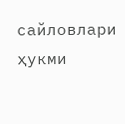сайловлари ҳукми